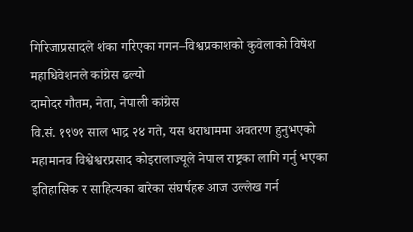गिरिजाप्रसादले शंका गरिएका गगन–विश्वप्रकाशको कुवेलाको विषेश महाधिवेशनले कांग्रेस ढल्यो
दामोदर गौतम, नेता, नेपाली कांग्रेस
वि.सं. १९७१ साल भाद्र २४ गते, यस धराधाममा अवतरण हुनुभएको महामानव विश्वेश्वरप्रसाद कोइरालाज्यूले नेपाल राष्ट्रका लागि गर्नु भएका इतिहासिक र साहित्यका बारेका संघर्षहरू आज उल्लेख गर्न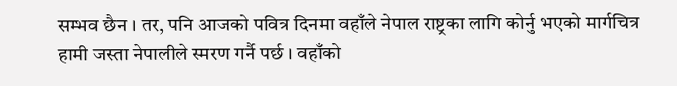सम्भव छैन । तर, पनि आजको पवित्र दिनमा वहाँले नेपाल राष्ट्रका लागि कोर्नु भएको मार्गचित्र हामी जस्ता नेपालीले स्मरण गर्नै पर्छ । वहाँको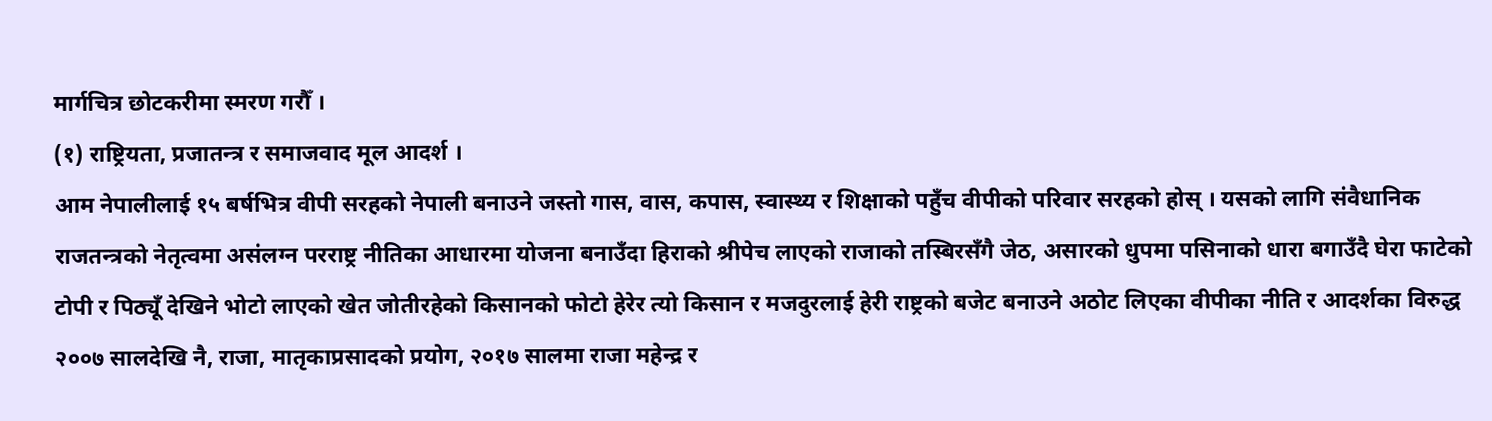मार्गचित्र छोटकरीमा स्मरण गरौँ ।
(१) राष्ट्रियता, प्रजातन्त्र र समाजवाद मूल आदर्श ।
आम नेपालीलाई १५ बर्षभित्र वीपी सरहको नेपाली बनाउने जस्तो गास, वास, कपास, स्वास्थ्य र शिक्षाको पहुँच वीपीको परिवार सरहको होस् । यसको लागि संवैधानिक राजतन्त्रको नेतृत्वमा असंलग्न परराष्ट्र नीतिका आधारमा योजना बनाउँदा हिराको श्रीपेच लाएको राजाको तस्बिरसँगै जेठ, असारको धुपमा पसिनाको धारा बगाउँदै घेरा फाटेको टोपी र पिठ्यूँ देखिने भोटो लाएको खेत जोतीरहेको किसानको फोटो हेरेर त्यो किसान र मजदुरलाई हेरी राष्ट्रको बजेट बनाउने अठोट लिएका वीपीका नीति र आदर्शका विरुद्ध २००७ सालदेखि नै, राजा, मातृकाप्रसादको प्रयोग, २०१७ सालमा राजा महेन्द्र र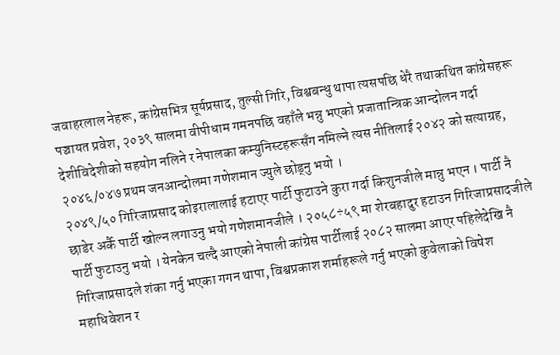जवाहरलाल नेहरू, कांग्रेसभित्र सूर्यप्रसाद, तुल्सी गिरि, विश्वबन्धु थापा त्यसपछि धेरै तथाकथित कांग्रेसहरू पञ्चायत प्रवेश, २०३९ सालमा वीपीधाम गमनपछि वहाँले भन्नु भएको प्रजातान्त्रिक आन्दोलन गर्दा देशीविदेशीको सहयोग नलिने र नेपालका कम्युनिस्टहरूसँग नमिल्ने त्यस नीतिलाई २०४२ को सत्याग्रह, २०४६/०४७ प्रथम जनआन्दोलमा गणेशमान ज्युले छोड्नु भयो ।
२०४९/५० गिरिजाप्रसाद कोइरालालाई हटाएर पार्टी फुटाउने कुरा गर्दा किशुनजीले मान्नु भएन । पार्टी नै छाडेर अर्कै पार्टी खोल्न लगाउनु भयो गणेशमानजीले । २०५८÷५९ मा शेरबहादुर हटाउन गिरिजाप्रसादजीले पार्टी फुटाउनु भयो । येनकेन चल्दै आएको नेपाली कांग्रेस पार्टीलाई २०८२ सालमा आएर पहिलेदेखि नै गिरिजाप्रसादले शंका गर्नु भएका गगन थापा, विश्वप्रकाश शर्माहरूले गर्नु भएको कुवेलाको विषेश महाधिवेशन र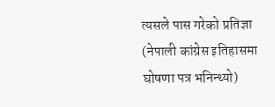त्यसले पास गरेको प्रतिज्ञा (नेपाली कांग्रेस इतिहासमा घोषणा पत्र भनिन्थ्यो)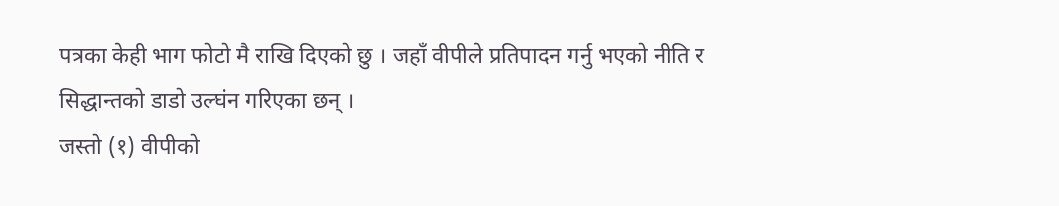पत्रका केही भाग फोटो मै राखि दिएको छु । जहाँ वीपीले प्रतिपादन गर्नु भएको नीति र सिद्धान्तको डाडो उल्घंन गरिएका छन् ।
जस्तो (१) वीपीको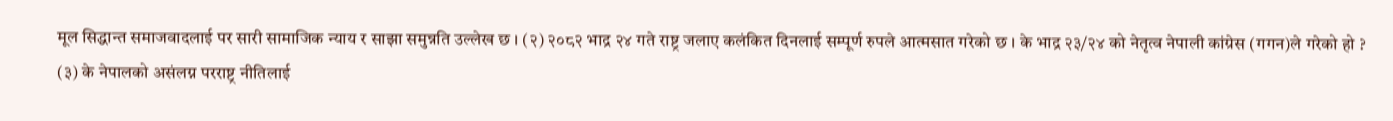मूल सिद्धान्त समाजवादलाई पर सारी सामाजिक न्याय र साझा समुन्नति उल्लेख छ । (२) २०८२ भाद्र २४ गते राष्ट्र जलाए कलंकित दिनलाई सम्पूर्ण रुपले आत्मसात गरेको छ । के भाद्र २३/२४ को नेतृत्व नेपाली कांग्रेस (गगन)ले गरेको हो ?
(३) के नेपालको असंलग्न परराष्ट्र नीतिलाई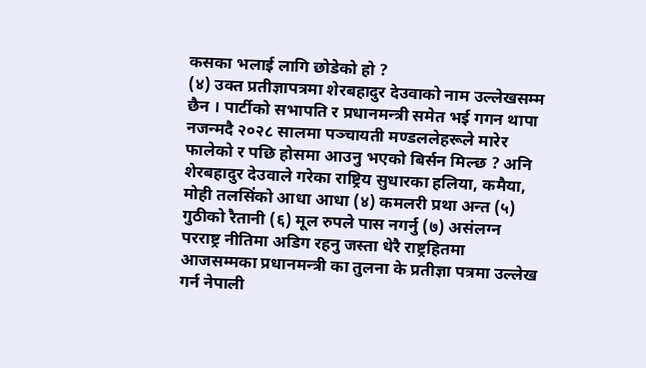कसका भलाई लागि छोडेको हो ?
(४) उक्त प्रतीज्ञापत्रमा शेरबहादुर देउवाको नाम उल्लेखसम्म छैन । पार्टीको सभापति र प्रधानमन्त्री समेत भई गगन थापा नजन्मदै २०२८ सालमा पञ्चायती मण्डललेहरूले मारेर फालेको र पछि होसमा आउनु भएको बिर्सन मिल्छ ? अनि शेरबहादुर देउवाले गरेका राष्ट्रिय सुधारका हलिया, कमैया, मोही तलसिंको आधा आधा (४) कमलरी प्रथा अन्त (५) गुठीको रैतानी (६) मूल रुपले पास नगर्नु (७) असंलग्न परराष्ट्र नीतिमा अडिग रहनु जस्ता धेरै राष्ट्रहितमा आजसम्मका प्रधानमन्त्री का तुलना के प्रतीज्ञा पत्रमा उल्लेख गर्न नेपाली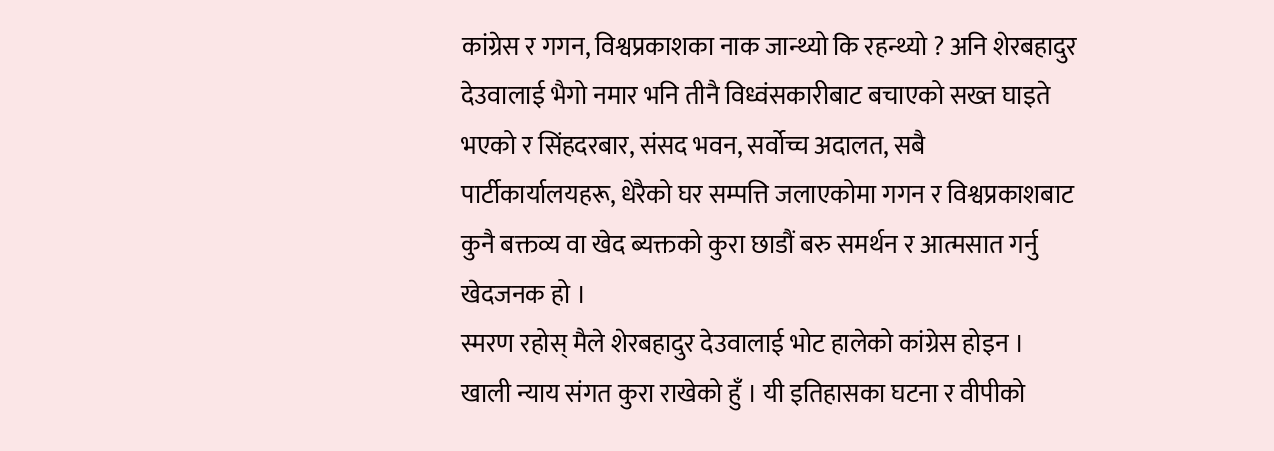कांग्रेस र गगन, विश्वप्रकाशका नाक जान्थ्यो कि रहन्थ्यो ? अनि शेरबहादुर देउवालाई भैगो नमार भनि तीनै विध्वंसकारीबाट बचाएको सख्त घाइते भएको र सिंहदरबार, संसद भवन, सर्वोच्च अदालत, सबै पार्टीकार्यालयहरू, धेरैको घर सम्पत्ति जलाएकोमा गगन र विश्वप्रकाशबाट कुनै बक्तव्य वा खेद ब्यक्तको कुरा छाडौं बरु समर्थन र आत्मसात गर्नु खेदजनक हो ।
स्मरण रहोस् मैले शेरबहादुर देउवालाई भोट हालेको कांग्रेस होइन । खाली न्याय संगत कुरा राखेको हुँ । यी इतिहासका घटना र वीपीको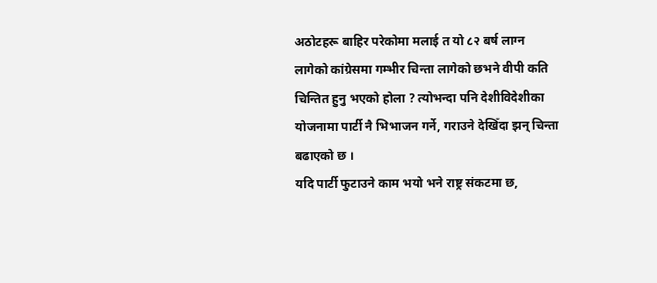अठोटहरू बाहिर परेकोमा मलाई त यो ८२ बर्ष लाग्न लागेको कांग्रेसमा गम्भीर चिन्ता लागेको छभने वीपी कति चिन्तित हुनु भएको होला ? त्योभन्दा पनि देशीविदेशीका योजनामा पार्टी नै भिभाजन गर्ने, गराउने देखिँदा झन् चिन्ता बढाएको छ ।
यदि पार्टी फुटाउने काम भयो भने राष्ट्र संकटमा छ,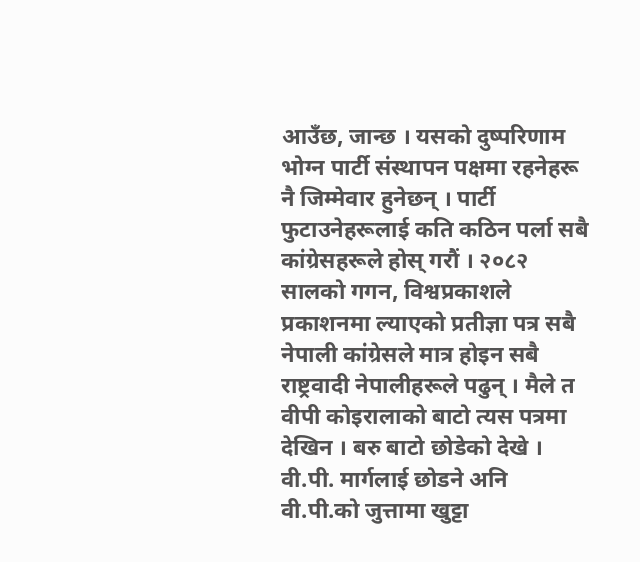आउँछ, जान्छ । यसको दुष्परिणाम भोग्न पार्टी संस्थापन पक्षमा रहनेहरू नै जिम्मेवार हुनेछन् । पार्टी फुटाउनेहरूलाई कति कठिन पर्ला सबै कांग्रेसहरूले होस् गरौं । २०८२ सालको गगन, विश्वप्रकाशले प्रकाशनमा ल्याएको प्रतीज्ञा पत्र सबै नेपाली कांग्रेसले मात्र होइन सबै राष्ट्रवादी नेपालीहरूले पढुन् । मैले त वीपी कोइरालाको बाटो त्यस पत्रमा देखिन । बरु बाटो छोडेको देखे । वी.पी. मार्गलाई छोडने अनि वी.पी.को जुत्तामा खुट्टा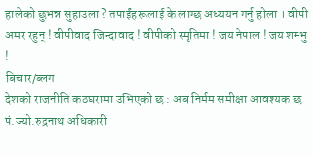हालेको छुभन्न सुहाउला ? तपाईंहरूलाई के लाग्छ अध्ययन गर्नु होला । वीपी अमर रहुन् ! वीपीवाद जिन्दावाद ! वीपीको स्मृतिमा ! जय नेपाल ! जय शम्भु !
बिचार/ब्लग
देशको राजनीति कठघरामा उभिएको छ : अब निर्मम समीक्षा आवश्यक छ
पं.ज्यो.रुद्रनाथ अधिकारी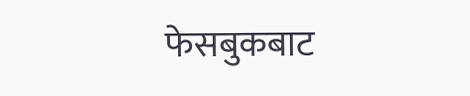फेसबुकबाट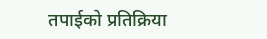तपाईको प्रतिक्रिया